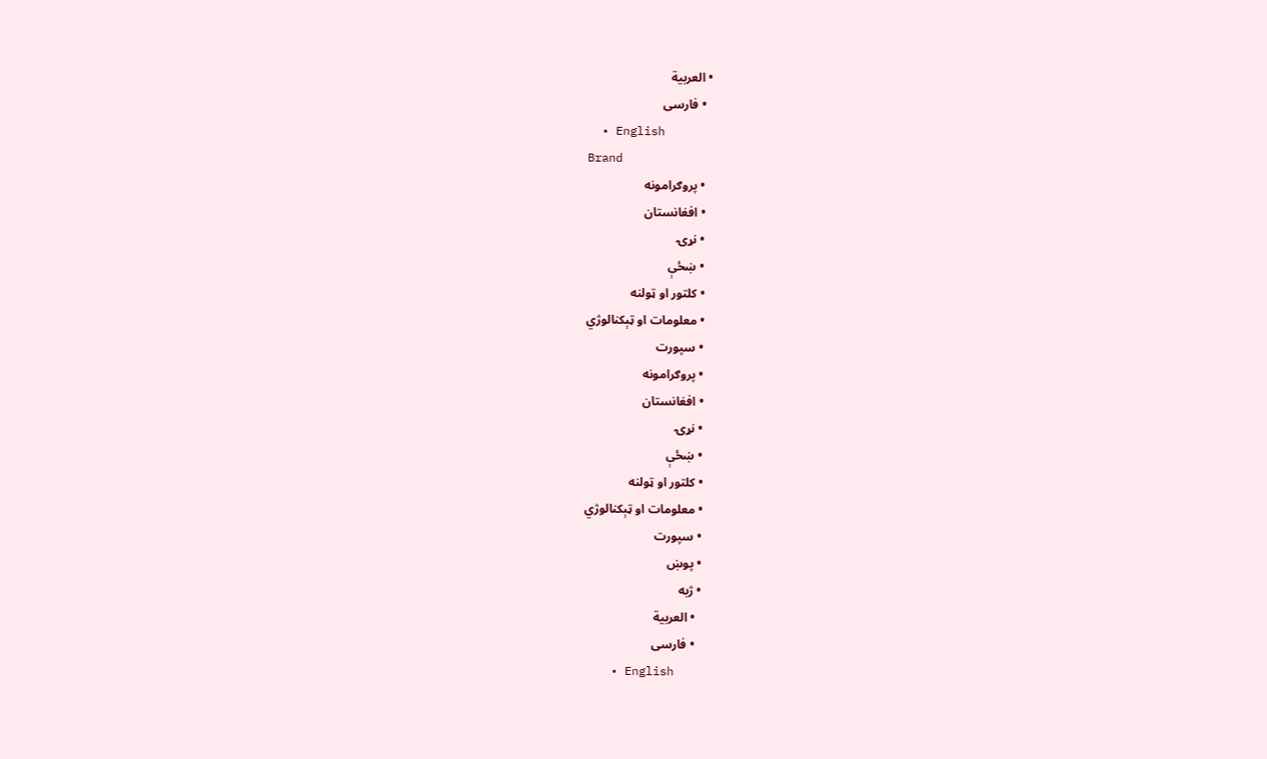• العربية
  • فارسی
  • English
Brand
  • پروګرامونه
  • افغانستان
  • نړۍ
  • ښځې
  • کلتور او ټولنه
  • معلومات او ټېکنالوژي
  • سپورت
  • پروګرامونه
  • افغانستان
  • نړۍ
  • ښځې
  • کلتور او ټولنه
  • معلومات او ټېکنالوژي
  • سپورت
  • پوښ
  • ژبه
    • العربية
    • فارسی
    • English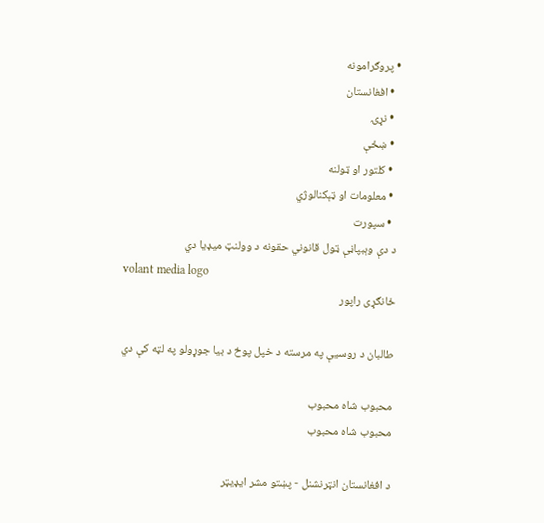• پروګرامونه
  • افغانستان
  • نړۍ
  • ښځې
  • کلتور او ټولنه
  • معلومات او ټېکنالوژي
  • سپورت
د دې وېبپاڼې ټول قانوني حقونه د وولنټ میډیا دي
volant media logo
ځانګړی راپور

طالبان د روسیې په مرسته د خپل پوځ د بیا جوړولو په لټه کې دي

محبوب‌ شاه محبوب
محبوب‌ شاه محبوب

د افغانستان انټرنشنل - پښتو مشر ایډیټر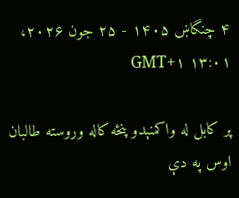۴ چنگاښ ۱۴۰۵ - ۲۵ جون ۲۰۲۶، ۱۳:۰۱ GMT+۱

پر کابل له واکمنېدو پنځه کاله وروسته طالبان اوس په دې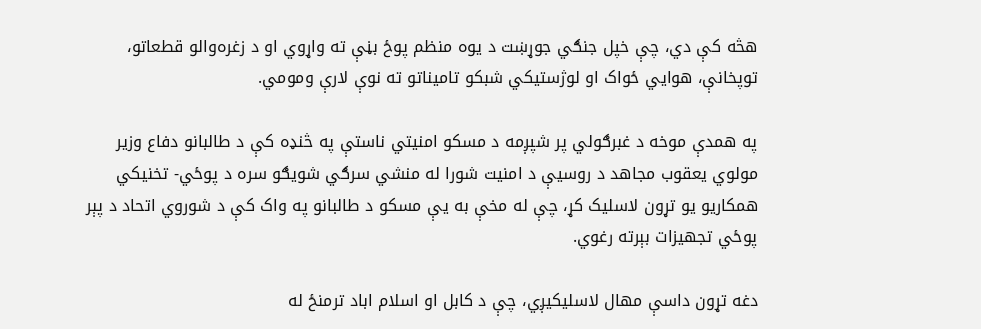هڅه کې دي، چې خپل جنګي جوړښت د یوه منظم پوځ بڼې ته واړوي او د زغره‌والو قطعاتو، توپخانې، هوايي ځواک او لوژستیکي شبکو تامیناتو ته نوې لارې ومومي.

په همدې موخه د غبرګولي پر شپږمه د مسکو امنیتي ناستې په څنډه کې د طالبانو دفاع وزیر مولوي یعقوب مجاهد د روسیې د امنیت شورا له منشي سرګي شویګو سره د پوځي- تخنیکي همکاریو یو تړون لاسلیک کړ، چې له مخې به یې مسکو د طالبانو په واک کې د شوروي اتحاد د پېر پوځي تجهیزات بېرته رغوي.

دغه تړون داسې مهال لاسلیکیږي، چې د کابل او اسلام اباد ترمنځ له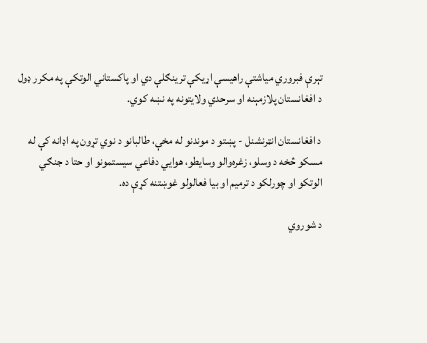تېرې فبروري میاشتې راهیسې اړیکې ترینګلې دي او پاکستاني الوتکې په مکرر ډول د افغانستان پلازمېنه او سرحدي ولایتونه په نښه کوي.

د افغانستان انټرنشنل - پښتو د موندنو له مخې، طالبانو د نوي تړون په اډانه کې له مسکو څخه د وسلو، زغره‌والو وسایطو، هوايي دفاعي سیستمونو او حتا د جنګي الوتکو او چورلکو د ترمیم او بیا فعالولو غوښتنه کړې ده.

د شوروي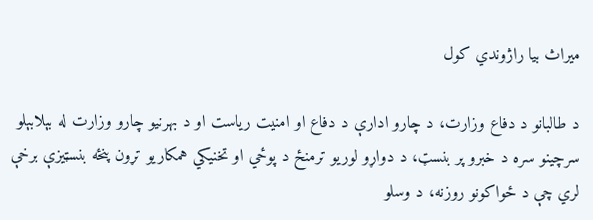میراث بیا راژوندي کول

د طالبانو د دفاع وزارت، د چارو ادارې د دفاع او امنیت ریاست او د بهرنیو چارو وزارت له بېلابېلو سرچینو سره د خبرو پر بنسټ، د دواړو لوریو ترمنځ د پوځي او تخنیکي همکاریو تړون پنځه بنسټیزې برخې لري چې د ځواکونو روزنه، د وسلو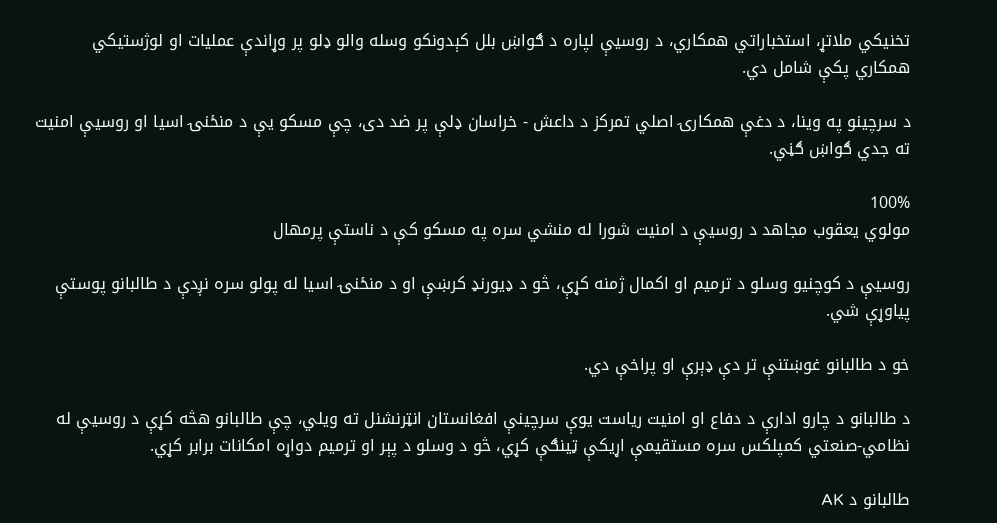تخنیکي ملاتړ، استخباراتي همکاري، د روسیې لپاره د ګواښ بلل کېدونکو وسله والو ډلو پر وړاندې عملیات او لوژستیکي همکاري پکې شامل دي.

د سرچینو په وینا، د دغې همکارۍ اصلي تمرکز د داعش - خراسان ډلې پر ضد دی، چې مسکو یې د منځنۍ اسیا او روسیې امنیت ته جدي ګواښ ګڼي.

100%
مولوي یعقوب مجاهد د روسیې د امنیت شورا له منشي سره په مسکو کې د ناستې پرمهال

روسیې د کوچنیو وسلو د ترمیم او اکمال ژمنه کړې، څو د ډیورنډ کرښې او د منځنۍ اسیا له پولو سره نږدې د طالبانو پوستې پیاوړې شي.

خو د طالبانو غوښتنې تر دې ډېرې او پراخې دي.

د طالبانو د چارو ادارې د دفاع او امنیت ریاست یوې سرچینې افغانستان انټرنشنل ته ویلي، چې طالبانو هڅه کړې د روسیې له نظامي-صنعتي کمپلکس سره مستقیمې اړیکې ټینګې کړي، څو د وسلو د پېر او ترمیم دواړه امکانات برابر کړي.

طالبانو د AK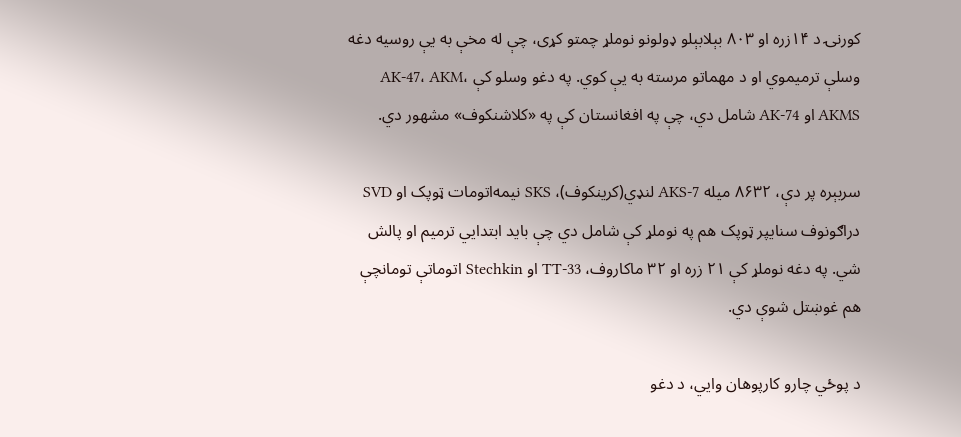کورنۍ د ۱۴زره او ۸۰۳ بېلابېلو ډولونو نوملړ چمتو کړی، چې له مخې به یې روسیه دغه وسلې ترمیموي او د مهماتو مرسته به یې کوي. په دغو وسلو کې AK-47، AKM، AKMS او AK-74 شامل دي، چې په افغانستان کې په «کلاشنکوف» مشهور دي.

سربېره پر دې، ۸۶۳۲ میله AKS-7 لنډي(کرینکوف)، SKS نیمه‌اتومات ټوپک او SVD دراګونوف سنایپر ټوپک هم په نوملړ کې شامل دي چې باید ابتدايي ترمیم او پالش شي. په دغه نوملړ کې ۲۱ زره او ۳۲ ماکاروف، TT-33 او Stechkin اتوماتې تومانچې هم غوښتل شوې دي.

د پوځي چارو کارپوهان وايي، د دغو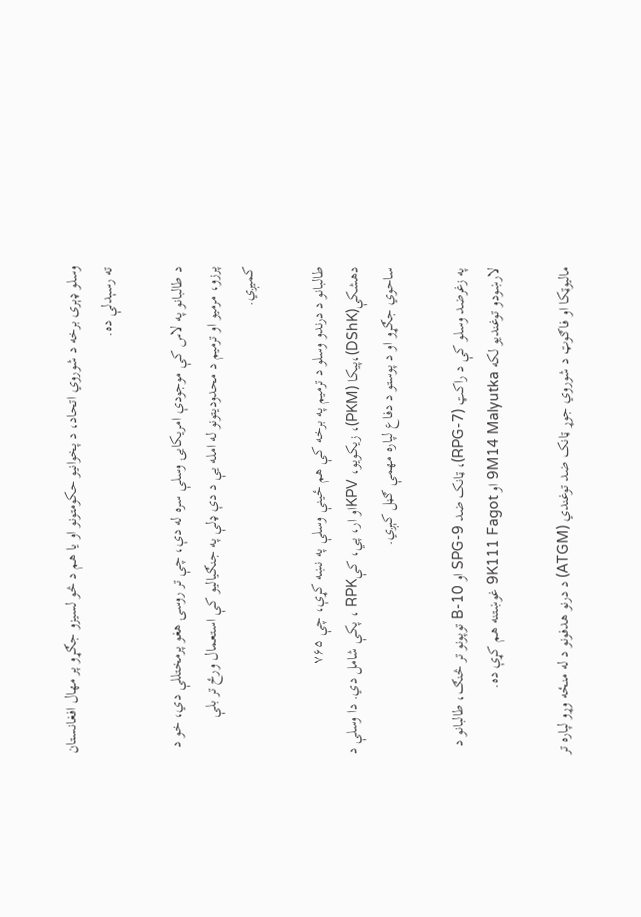وسلو ډېری برخه د شوروي اتحاد، د پخوانيو حکومتونو او یا هم د څو لسیزو جګړو پر مهال افغانستان ته رسېدلې ده.

د طالبانو په لاس کې موجودې امریکایۍ وسلې سره له دې، چې تر روسۍ هغو پرمختللې دي، خو د پرزو، مرمیو او ترمیم د محدودیتونو له امله یې د دې ډلې په جنګیالیو کې استعمال ورځ تر بلې کمیږي.

طالبانو د درندو وسلو د ترمیم په برخه کې هم ځینې وسلې په نښه کړې، چې ۷۶۵ دهشکې(DShK)،پیکا (PKM)، زیکویو، KPVاو ار، پي، کېRPK ، پکې شامل دي. دا وسلې د ساحوي جګړو او د پوستو د دفاع لپاره مهمې ګڼل کېږي.

په زغرضد وسلو کې د راکټ (RPG-7)، ټانک ضد SPG-9 او B-10 توپونو تر څنګ، طالبانو د لارښودو توغندیو لکه 9M14 Malyutka او 9K111 Fagot غوښتنه هم کړې ده.

مالیوټکا او فاګوټ د شوروي جوړ ټانک ضد توغندي (ATGM) د درنو هدفونو د له منځه وړو لپاره تر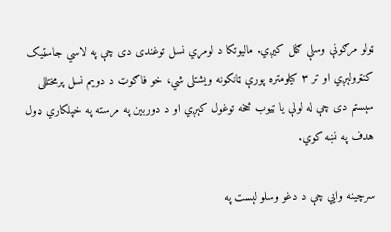ټولو مرګونې وسلې ګڼل کیږي. ماليوتکا د لومړي نسل توغندی دی چې په لاسي جاسټیک کنټرولېږي او تر ۳ کیلومتره پورې ټانکونه ویشتلی شي، خو فاګوټ د دویم نسل پرمختللی سېستم دی چې له لولې یا ټیوب څخه توغول کېږي او د دوربین په مرسته په خپلکاري ډول هدف په نښه کوي.

سرچینه وايي چې د دغو وسلو لېست په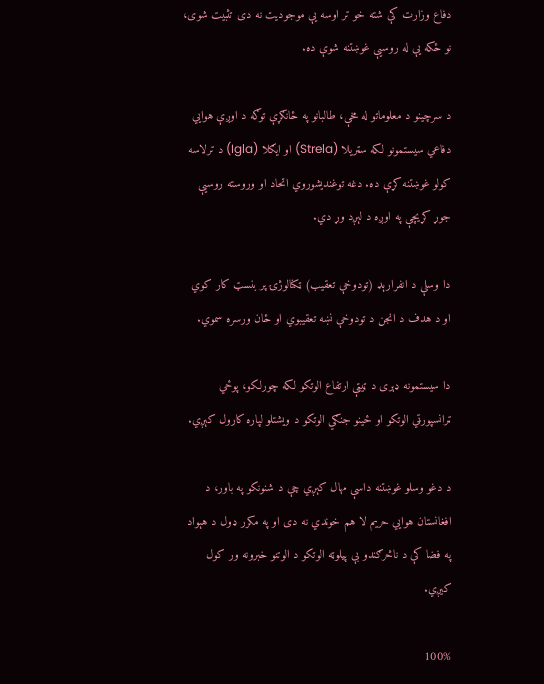دفاع وزارت کې شته خو تر اوسه یې موجودیت نه دی تثبیت شوی، نو ځکه یې له روسیې غوښتنه شوې ده.

د سرچینو د معلوماتو له مخې، طالبانو په ځانګړې توګه د اوږې هوایي دفاعي سیستمونو لکه سټریلا (Strela) او ایګلا (Igla) د ترلاسه کولو غوښتنه کړې ده. دغه توغنديشوروي اتحاد او وروسته روسیې جوړ کړيچې په اوږه د لېږد وړ دي.

دا وسلې د انفرارېډ (تودوخې تعقیب) ټکنالوژۍ پر بنسټ کار کوي او د هدف د انجن د تودوخې نښه تعقیبوي او ځان ورسره سموي.

دا سیستمونه ډېری د ټیټې ارتفاع الوتکو لکه چورلکو، پوځي ټرانسپورټي الوتکو او ځینو جنګي الوتکو د ویشتلو لپاره کارول کېږي.

د دغو وسلو غوښتنه داسې مهال کېږي چې د شنونکو په باور، د افغانستان هوايي حریم لا هم خوندي نه دی او په مکرر ډول د هېواد په فضا کې د ناڅرګندو بې پیلوټه الوتکو د الوتنو خبرونه ور کول کیږي.

100%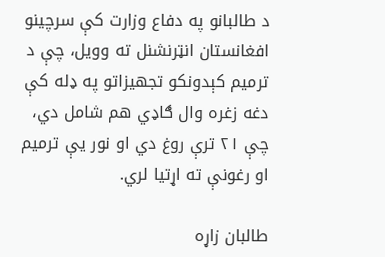د طالبانو په دفاع وزارت کې سرچینو افغانستان انټرنشنل ته وویل، چې د ترمیم کېدونکو تجهیزاتو په ډله کې دغه زغره وال ګاډي هم شامل دي، چې ۲۱ ترې روغ دي او نور یې ترمیم او رغونې ته اړتیا لري.

طالبان زاړه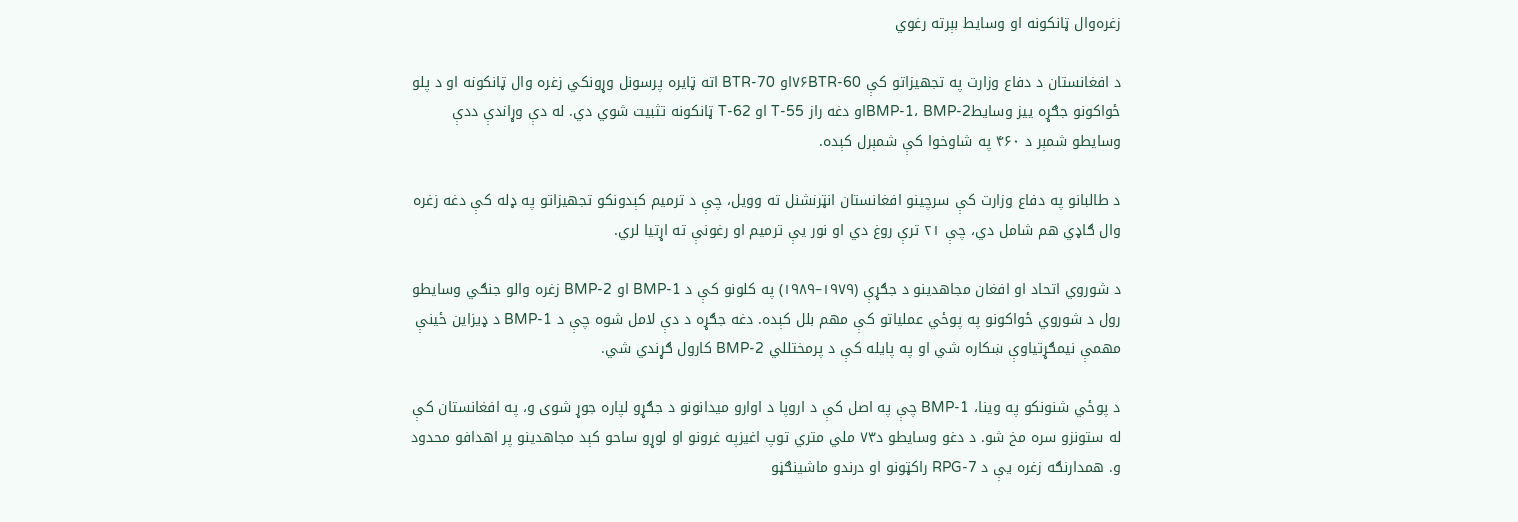زغره‌وال ټانکونه او وسایط بېرته رغوي

د افغانستان د دفاع وزارت په تجهیزاتو کې ۷۶BTR-60او BTR-70 اته ټایره پرسونل وړونکي زغره وال ټانکونه او د پلو ځواکونو جګړه ییز وسایطBMP-1، BMP-2او دغه راز T-55 او T-62 ټانکونه تثبیت شوي دي. له دې وړاندې ددې وسایطو شمېر د ۴۶۰ په شاوخوا کې شمېرل کېده.

د طالبانو په دفاع وزارت کې سرچینو افغانستان انټرنشنل ته وویل، چې د ترمیم کېدونکو تجهیزاتو په ډله کې دغه زغره وال ګاډي هم شامل دي، چې ۲۱ ترې روغ دي او نور یې ترمیم او رغونې ته اړتیا لري.

د شوروي اتحاد او افغان مجاهدینو د جګړې (۱۹۷۹–۱۹۸۹) په کلونو کې د BMP-1 او BMP-2 زغره والو جنګي وسایطو رول د شوروي ځواکونو په پوځي عملیاتو کې مهم بلل کېده. دغه جګړه د دې لامل شوه چې د BMP-1 د ډیزاین ځینې مهمې نیمګړتیاوې ښکاره شي او په پایله کې د پرمختللي BMP-2 کارول ګړندي شي.

د پوځي شنونکو په وینا، BMP-1 چې په اصل کې د اروپا د اوارو میدانونو د جګړو لپاره جوړ شوی و، په افغانستان کې له ستونزو سره مخ شو. د دغو وسایطو د۷۳ ملي متري توپ اغیزپه غرونو او لوړو ساحو کېد مجاهدینو پر اهدافو محدود و. همدارنګه زغره یې د RPG-7 راکټونو او درندو ماشینګڼو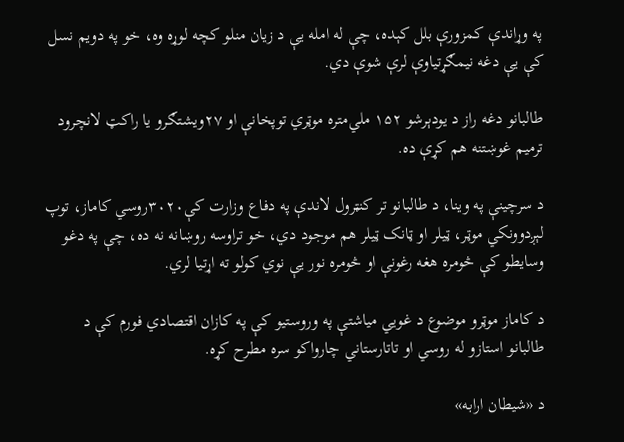په وړاندې کمزورې بلل کېده، چې له امله یې د زیان منلو کچه لوړه وه، خو په دویم نسل کې یې دغه نیمګړتیاوې لرې شوې دي.

طالبانو دغه راز د یودېرشو ۱۵۲ ملي‌متره موټري توپخانې او ۲۷ویشتګرو یا راکټ لانچرود ترمیم غوښتنه هم کړې ده.

د سرچینې په وینا، د طالبانو تر کنټرول لاندې په دفاع وزارت کې۳۰۲۰روسي کاماز، توپ لېږدوونکي موټر، ټیلر او ټانک ټیلر هم موجود دي، خو تراوسه روښانه نه ده، چې په دغو وسایطو کې څومره هغه رغونې او څومره نور یې نوي کولو ته اړتیا لري.

د کاماز موټرو موضوع د غویي میاشتې په وروستیو کې په کازان اقتصادي فورم کې د طالبانو استازو له روسي او تاتارستاني چارواکو سره مطرح کړه.

د «شیطان ارابه»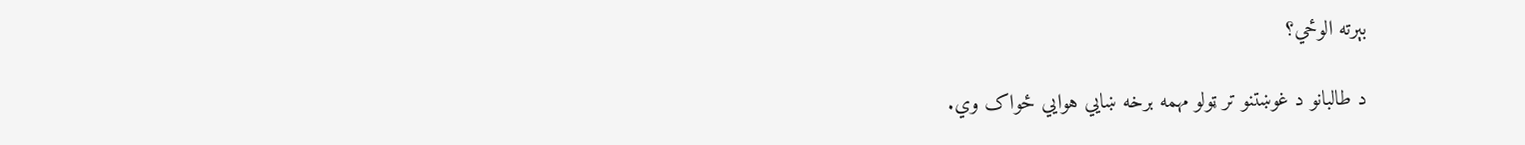بېرته الوځي؟

د طالبانو د غوښتنو تر ټولو مهمه برخه ښايي هوايي ځواک وي.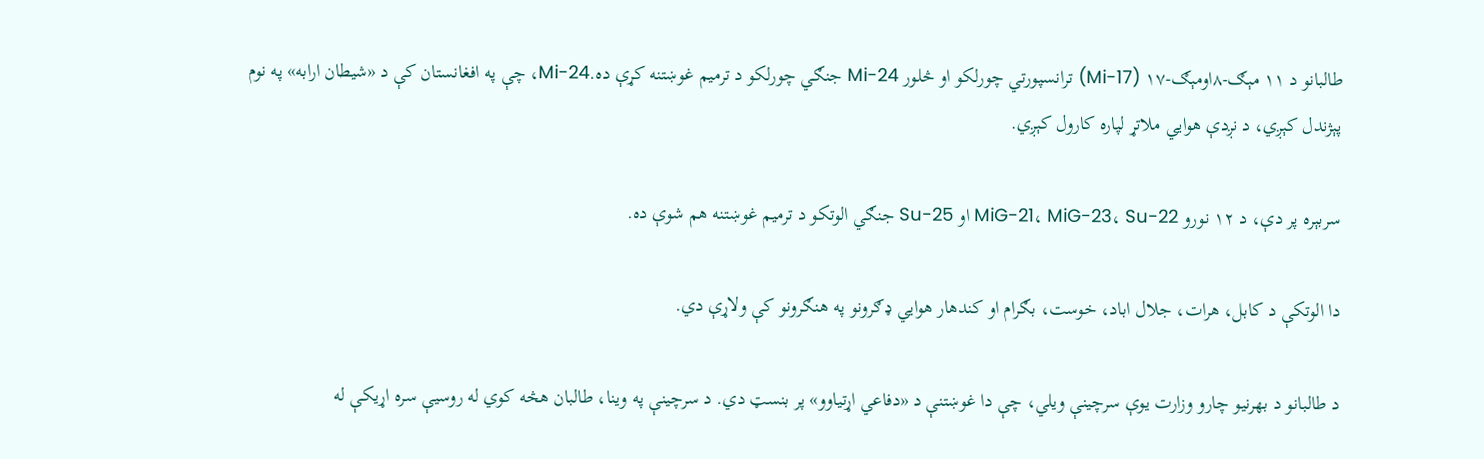طالبانو د ۱۱ مېګ-۸اومېګ-۱۷ (Mi-17) ترانسپورتي چورلکو او څلور Mi-24 جنګي چورلکو د ترمیم غوښتنه کړې ده.Mi-24، چې په افغانستان کې د «شیطان ارابه» په نوم پېژندل کېږي، د نږدې هوايي ملاتړ لپاره کارول کېږي.

سربېره پر دې، د ۱۲ نورو MiG-21، MiG-23، Su-22 او Su-25 جنګي الوتکو د ترمیم غوښتنه هم شوې ده.

دا الوتکې د کابل، هرات، جلال اباد، خوست، بګرام او کندهار هوايي ډګرونو په هنګرونو کې ولاړې دي.

د طالبانو د بهرنیو چارو وزارت یوې سرچینې ویلي، چې دا غوښتنې د «دفاعي اړتیاوو» پر بنسټ دي. د سرچینې په وینا، طالبان هڅه کوي له روسیې سره اړیکې له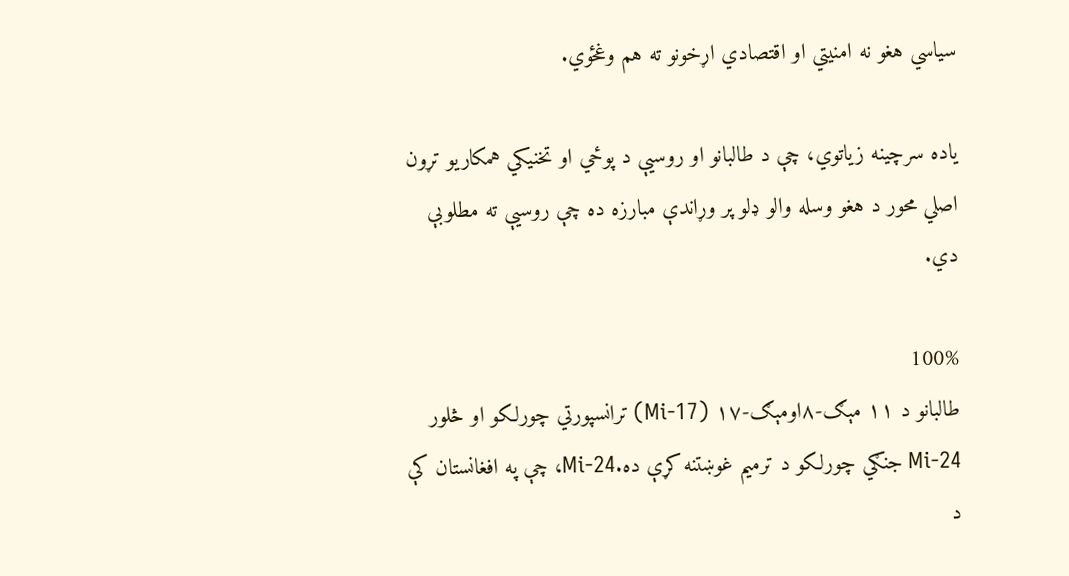سیاسي هغو نه امنیتي او اقتصادي اړخونو ته هم وغځوي.

یاده سرچینه زیاتوي، چې د طالبانو او روسیې د پوځي او تخنیکي همکاریو تړون اصلي محور د هغو وسله والو ډلو پر وړاندې مبارزه ده چې روسیې ته مطلوبې دي.

100%
طالبانو د ۱۱ مېګ-۸اومېګ-۱۷ (Mi-17) ترانسپورتي چورلکو او څلور Mi-24 جنګي چورلکو د ترمیم غوښتنه کړې ده.Mi-24، چې په افغانستان کې د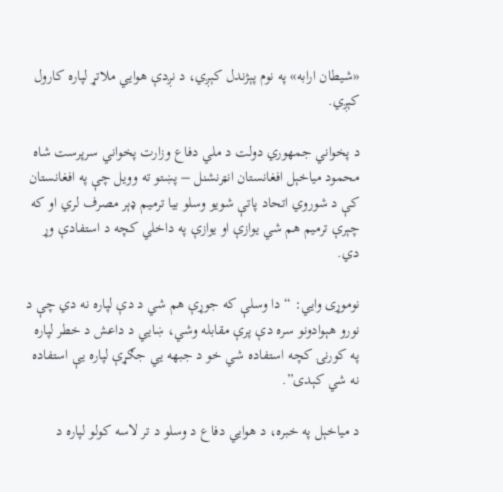«شیطان ارابه» په نوم پېژندل کېږي، د نږدې هوايي ملاتړ لپاره کارول کېږي.

د پخواني جمهوري دولت د ملي دفاع وزارت پخواني سرپرست شاه محمود میاخېل افغانستان انټرنشنل – پښتو ته وویل چې په افغانستان کې د شوروي اتحاد پاتې شویو وسلو بیا ترمیم ډېر مصرف لري او که چېرې ترمیم هم شي یوازې او یوازې په داخلي کچه د استفادې وړ دي.

نوموړی وايي: “دا وسلې که جوړې هم شي د دې لپاره نه دي چې د نورو هېوادونو سره دې پرې مقابله وشي، ښايي د داعش د خطر لپاره په کورنۍ کچه استفاده شي خو د جبهه يي جګړې لپاره یې استفاده نه شي کېدی”.

د میاخېل په خبره، د هوايي دفاع د وسلو د تر لاسه کولو لپاره د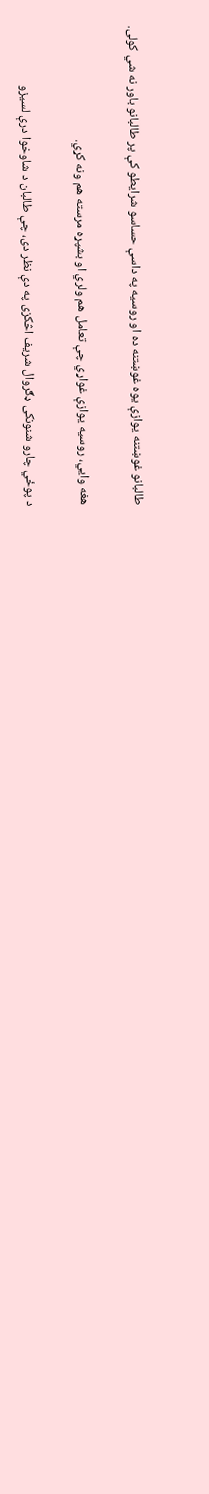طالبانو غوښتنه یوازې یوه غوښتنه ده او روسیه په داسې حساسو شرایطو کې پر طالبانو باور نه شي کولی.

هغه وايي، روسیه یوازې غواړي چې تعامل هم ولري او بشپړه مرسته هم ونه کړي.

د پوځي چارو شنونکی ډګروال شریف اڅکزی په دې نظر دی، چې طالبان د شاوخوا درې لسیزو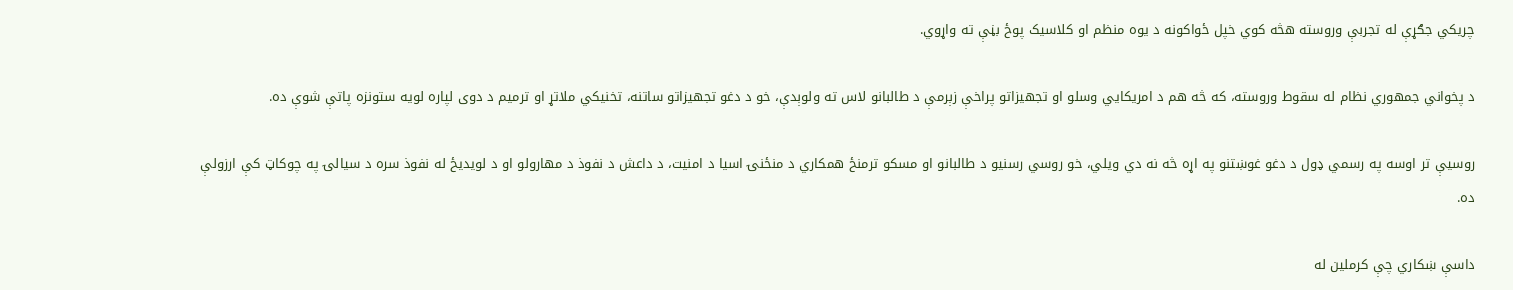چریکي جګړې له تجربې وروسته هڅه کوي خپل ځواکونه د یوه منظم او کلاسیک پوځ بڼې ته واړوي.

د پخواني جمهوري نظام له سقوط وروسته، که څه هم د امریکايي وسلو او تجهیزاتو پراخې زېرمې د طالبانو لاس ته ولوېدې، خو د دغو تجهیزاتو ساتنه، تخنیکي ملاتړ او ترمیم د دوی لپاره لویه ستونزه پاتې شوې ده.

روسیې تر اوسه په رسمي ډول د دغو غوښتنو په اړه څه نه دي ویلي، خو روسي رسنیو د طالبانو او مسکو ترمنځ همکاري د منځنۍ اسیا د امنیت، د داعش د نفوذ د مهارولو او د لویدیځ له نفوذ سره د سیالۍ په چوکاټ کې ارزولې ده.

داسې ښکاري چې کرملین له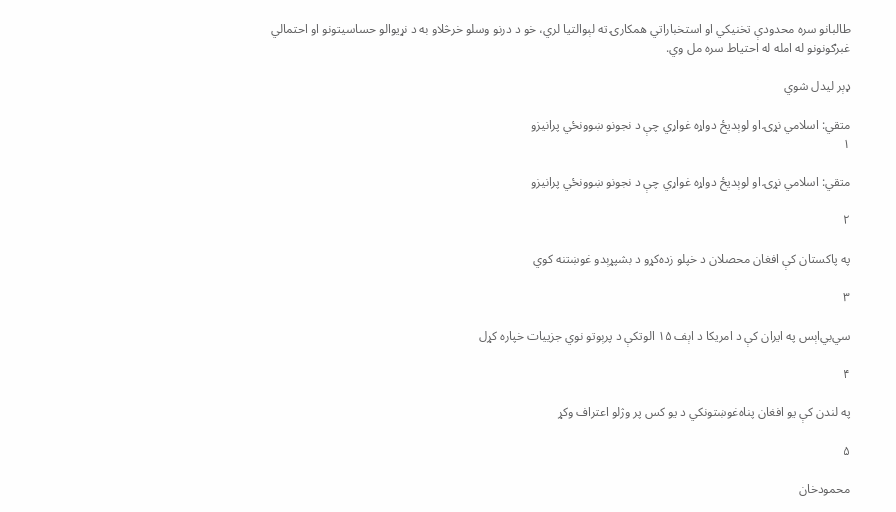طالبانو سره محدودې تخنیکي او استخباراتي همکارۍ ته لېوالتیا لري، خو د درنو وسلو خرڅلاو به د نړیوالو حساسیتونو او احتمالي غبرګونونو له امله له احتیاط سره مل وي.

ډېر لیدل شوي

متقي: اسلامي نړۍ او لوېدیځ دواړه غواړي چې د نجونو ښوونځي پرانیزو
۱

متقي: اسلامي نړۍ او لوېدیځ دواړه غواړي چې د نجونو ښوونځي پرانیزو

۲

په پاکستان کې افغان محصلان د خپلو زده‌کړو د بشپړېدو غوښتنه کوي

۳

سي‌بي‌اېس په ایران کې د امریکا د اېف ۱۵ الوتکې د پرېوتو نوي جزییات خپاره کړل

۴

په لندن کې یو افغان پناه‌غوښتونکي د یو کس پر وژلو اعتراف وکړ

۵

محمودخان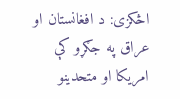اڅکزی: د افغانستان او عراق په جګړو کې امریکا او متحدینو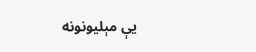یې مېلیونونه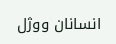انسانان ووژل